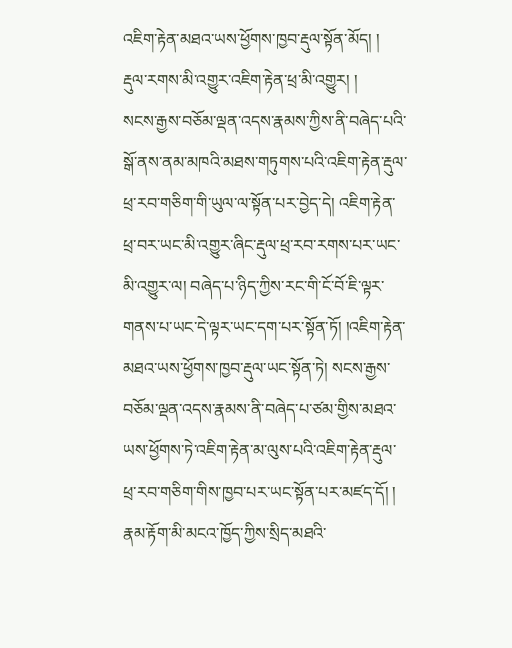འཇིག་རྟེན་མཐའ་ཡས་ཕྱོགས་ཁྱབ་རྡུལ་སྟོན་མོད། །
རྡུལ་རགས་མི་འགྱུར་འཇིག་རྟེན་ཕྲ་མི་འགྱུར། །
སངས་རྒྱས་བཅོམ་ལྡན་འདས་རྣམས་ཀྱིས་ནི་བཞེད་པའི་སྒོ་ནས་ནམ་མཁའི་མཐས་གཏུགས་པའི་འཇིག་རྟེན་རྡུལ་ཕྲ་རབ་གཅིག་གི་ཡུལ་ལ་སྟོན་པར་བྱེད་དེ། འཇིག་རྟེན་ཕྲ་བར་ཡང་མི་འགྱུར་ཞིང་རྡུལ་ཕྲ་རབ་རགས་པར་ཡང་མི་འགྱུར་ལ། བཞེད་པ་ཉིད་ཀྱིས་རང་གི་ངོ་བོ་ཇི་ལྟར་གནས་པ་ཡང་དེ་ལྟར་ཡང་དག་པར་སྟོན་ཏོ། །འཇིག་རྟེན་མཐའ་ཡས་ཕྱོགས་ཁྱབ་རྡུལ་ཡང་སྟོན་ཏེ། སངས་རྒྱས་བཅོམ་ལྡན་འདས་རྣམས་ནི་བཞེད་པ་ཙམ་གྱིས་མཐའ་ཡས་ཕྱོགས་ཏེ་འཇིག་རྟེན་མ་ལུས་པའི་འཇིག་རྟེན་རྡུལ་ཕྲ་རབ་གཅིག་གིས་ཁྱབ་པར་ཡང་སྟོན་པར་མཛད་དོ། །
རྣམ་རྟོག་མི་མངའ་ཁྱོད་ཀྱིས་སྲིད་མཐའི་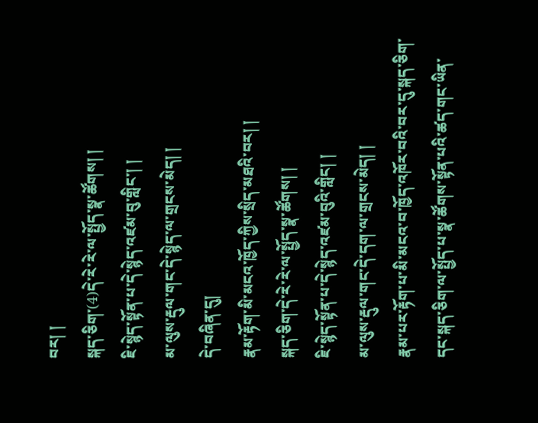བར། །
སྐད་ཅིག་(4)དེ་རེ་རེ་ལ་སྤྱོད་སྣ་ཚོགས། །
ཇི་སྙེད་སྟོན་པ་དེ་སྙེད་འཛམ་བུ་གླིང་། །
མ་ལུས་རྡུལ་གང་དེ་སྙེད་ལ་གྲངས་མེད། །
དེ་བཞིན་དུ།
རྣམ་རྟོག་མི་མངའ་ཁྱོད་ཀྱིས་སྲིད་མཐའི་བར། །
སྐད་ཅིག་དེ་རེ་རེ་ལ་སྤྱོད་སྣ་ཚོགས། །
ཇི་སྙེད་སྟོན་པ་དེ་སྙེད་འཛམ་བུའི་གླིང། །
མ་ལུས་རྡུལ་གང་དེ་དག་ལ་གྲངས་མེད། །
རྣམ་པར་རྟོག་པ་མི་མངའ་བ་ཁྱོད་འཁོར་བའི་བར་དུ་སྐད་ཅིག་དང་སྐད་ཅིག་ལ་སྤྱོད་པ་སྣ་ཚོགས་སྟོན་པའི་ཚད་གང་ཡིན་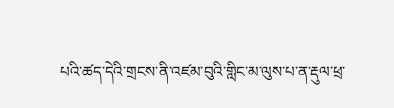པའི་ཚད་དེའི་གྲངས་ནི་འཛམ་བུའི་གླིང་མ་ལུས་པ་ན་རྡུལ་ཕྲ་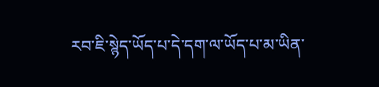རབ་ཇི་སྙེད་ཡོད་པ་དེ་དག་ལ་ཡོད་པ་མ་ཡིན་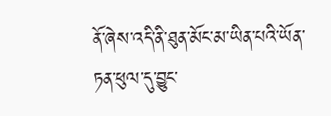ནོ་ཞེས་འདི་ནི་ཐུན་མོང་མ་ཡིན་པའི་ཡོན་ཏན་ཕུལ་དུ་བྱུང་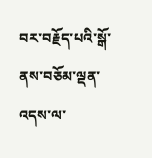བར་བརྗོད་པའི་སྒོ་ནས་བཅོམ་ལྡན་འདས་ལ་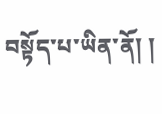བསྟོད་པ་ཡིན་ནོ། །